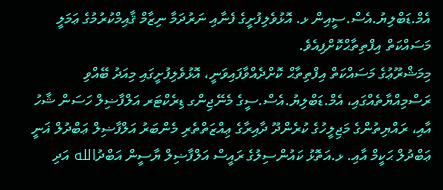އެމް.ޑަބްލިޔު.އެސް.ސީއިން ޅ. އޮޅުވެލިފުށީގެ ފެނާއި ނަރުދަމާ ނިޒާމް ޤާއިމްކުރުމުގެ ޢަމަލީ މަސައްކަތް އިފްތިތާޙްކޮށްފިއެވެ.
މިމަޝްރޫޢުގެ މަސައްކަތް އިފްތިތާޙް ކޮށްދެއްވާފައިވަނީ، އޮޅުވެލިފުށީގައި މިއަދު ބޭއްވި ރަސްމިއްޔާތެއްގައި، އެމް.ޑަބްލިޔު.އެސް.ސީގެ މެނޭޖިންގ ޑިރެކްޓަރ އަލްފާޟިލް ހަސަން ޝާހު އާއި، ރައްޔިތުންގެ މަޖިލީހުގެ ކުރެންދޫ ދާއިރާގެ ޢިއްޒަތްތެރި މެންބަރު އަލްފާޟިލް ޢަބްދުލް ޣަނީ ޢަބްދުލް ޙަކީމް އާއި. ޅ.އަތޮޅު ކައުންސިލުގެ ރައީސް އަލްފާޟިލް ޔާސީން އަބްދުالله އަދި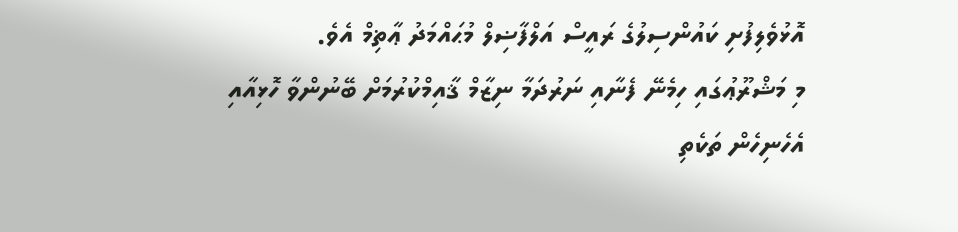އޮޅުވެލިފުށި ކައުންސިލުގެ ރައީސް އަލްފާޟިލް މުޙައްމަދު ޢާޡިމް އެވެ.
މި މަޝްރޫޢުގައި ހިމެނޭ ފެނާއި ނަރުދަމާ ނިޒާމް ޤާއިމްކުރުމަށް ބޭނުންވާ ހޮޅިއާއި އެހެނިހެން ތަކެތި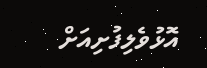އޮޅުވެލިފުށިއަށް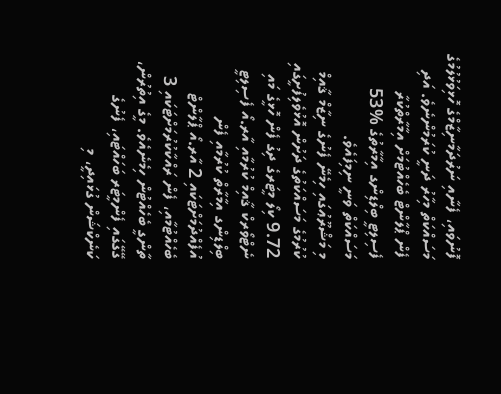ފޮނުވައި، ފެނާއި ނަރުދަމާނިޒާމްގެ ހޮޅިވަޅުލުމުގެ މަސައްކަތް މިހާރު ދަނީ ކުރަމުންނެވެ. އަދި ފެން ޕްލާންޓް ބެހެއްޓުމަށް އިމާރާތްކުރާ ފެސިލިޓީ ބިލްޑިންގ އިމާރާތުގެ %53 މަސައްކަތް ވަނީ ނިމިފައެވެ.
މި މަޝްރޫޢުގައި ހިމެނޭ ފެނުގެ ނިޒާމް ޤާއިމް ކުރުމުގެ މަސައްކަތުގެ ދަށުން އޮޅުވެލިފުށީގައި 9.72 ކިލޯ މީޓަރގެ ދިގު ފެން ހޮޅީގެ މައި ނެޓްވޯރކް ޤާއިމް ކުރުމާއި އާރ.އޯ ފެސިލިޓީ ބިލްޑިންގ އިމާރާތް ކުރުމާއި ފެން އުފެއްދުމަށްޓަކައި 2 އާރ.އޯ ޕްލާންޓް ބެހެއްޓުމާއި، ފެން ރައްކާކުރުމަށްޓަކައި 3 ތާންގީ ބެހެއްޓުން ހިމެނެއެވެ. މީގެ އިތުރުން، ގޭގޭގައި ފެންމީޓަރ ބަހައްޓައި، ފެނުގެ ކަނެކްޝަން ގުޅައިދީ، މި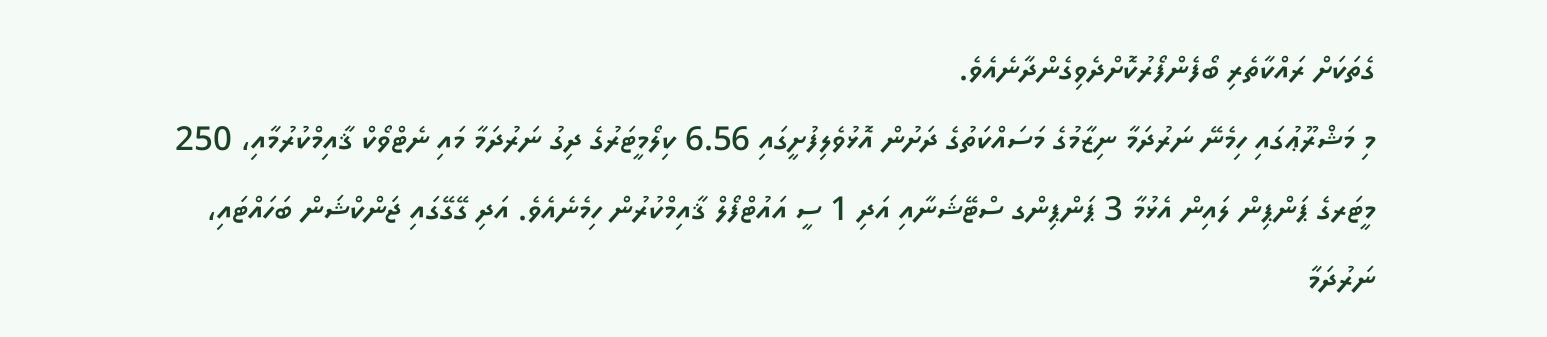ގެތަކަށް ރައްކާތެރި ބޯފެންފޯރުކޮށްދެވިގެންދާނެއެވެ.
މި މަޝްރޫޢުގައި ހިމެނޭ ނަރުދަމާ ނިޒާމުގެ މަސައްކަތުގެ ދަށުން އޮޅުވެލިފުށީގައި 6.56 ކިލޯމީޓަރުގެ ދިގު ނަރުދަމާ މައި ނެޓްވޯކް ޤާއިމްކުރުމާއި، 250 މީޓަރގެ ޕަންޕިން ލައިން އެޅުމާ 3 ޕަންޕިންގ ސްޓޭޝަނާއި އަދި 1 ސީ އައުޓްފޯލް ޤާއިމްކުރުން ހިމެނެއެވެ. އަދި ގޭގޭގައި ޖަންކްޝަން ބަހައްޓައި، ނަރުދަމާ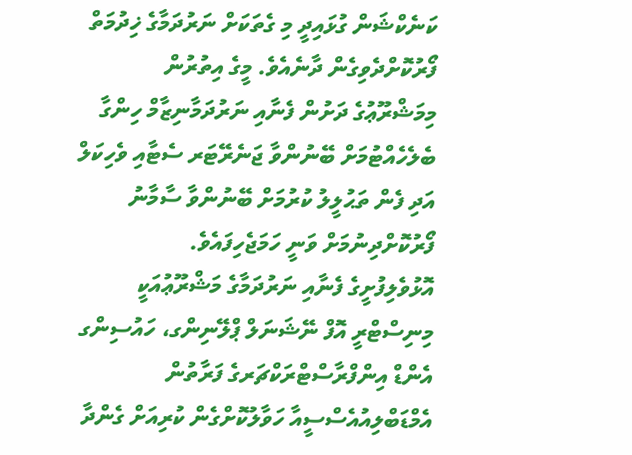ކަނެކްޝަން ގުޅައިދީ މި ގެތަކަށް ނަރުދަމާގެ ޚިދުމަތް ފޯރުކޮށްދެވިގެން ދާނެއެވެ. މީގެ އިތުރުން މިމަޝްރޫޢުގެ ދަށުން ފެނާއި ނަރުދަމާނިޒާމް ހިންގާ ބެލެހެއްޓުމަށް ބޭނުންވާ ޖަނެރޭޓަރ ސެޓާއި ވެހިކަލް އަދި ފެން ތަޙުލީލު ކުރުމަށް ބޭނުންވާ ސާމާނު ފޯރުކޮށްދިނުމަށް ވަނީ ހަމަޖެހިފައެވެ.
އޮޅުވެލިފުށީގެ ފެނާއި ނަރުދަމާގެ މަޝްރޫޢުއަކީ މިނިސްޓްރީ އޮފް ނޭޝަނަލް ޕްލޭނިންގ، ހައުސިންގ އެންޑް އިންފްރާސްޓްރަކްޗަރގެ ފަރާތުން އެމްޑަބްލިއުއެސްސީއާ ހަވާލުކޮށްގެން ކުރިއަށް ގެންދާ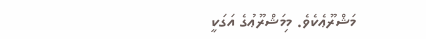މަޝްރޫޢެކެވެ. މިމަޝްރޫޢުގެ އަގަކީ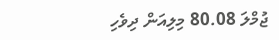ޖުމްލަ 80.08 މިލިއަން ދިވެހި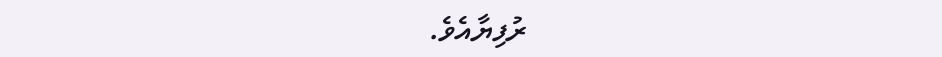ރުފިޔާއެވެ.